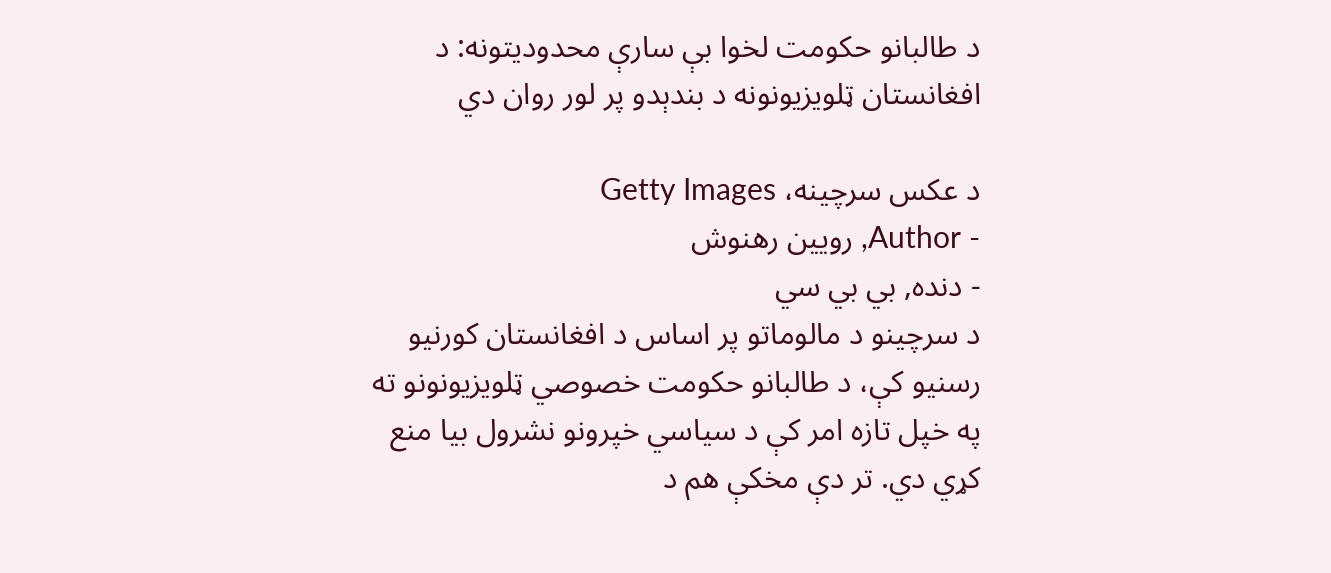د طالبانو حکومت لخوا بې سارې محدودیتونه: د افغانستان ټلویزیونونه د بندېدو پر لور روان دي

د عکس سرچینه، Getty Images
- Author, رویین رهنوش
- دنده, بي بي سي
د سرچینو د مالوماتو پر اساس د افغانستان کورنیو رسنیو کې، د طالبانو حکومت خصوصي ټلویزیونونو ته په خپل تازه امر کې د سیاسي خپرونو نشرول بیا منع کړي دي. تر دې مخکې هم د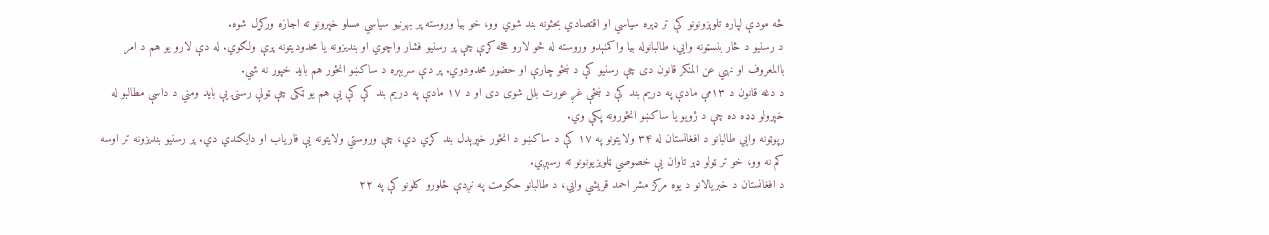څه مودې لپاره تلوېزونونو کې تر ډېره سیاسي او اقتصادي بحثونه بند شوي وو، خو بیا وروسته پر بهرنیو سیاسي مسلو خپرونو ته اجازه ورکړل شوه.
د رسنیو د څار بنسټونه وايي، طالبانوله بیا واکمنېدو وروسته له څو لارو هڅه کړې چې پر رسنیو فشار واچوي او بندیزونه یا محدودیتونه پرې ولګوي. له دې لارو یو هم د امر باالمعروف او نهي عن المنکر قانون دی چې رسنیو کې د ښځو چارې او حضور محدودوي. پر دې سربېره د ساکښو انځور هم باید خپور نه شي.
د دغه قانون د ۱۳مې مادې په دریم بند کې د ښځې غږ عورت بلل شوی دی او د ۱۷ مادې په دریم بند کې کې یې هم یو ټکی چې ټولې رسنۍ یې باید ومني د داسې مطالبو له خپرولو ډډه ده چې د ژویو یا ساکښو انځورونه پکې وي.
رپوټونه وايي طالبانو د افغانستان له ۳۴ ولایتونو په ۱۷ کې د ساکښو د انځور خپرېدل بند کړي دي، چې وروستي ولایتونه یې فاریاب او دایکندي دي. پر رسنیو بندیزونه تر اوسه کم نه وو، خو تر ټولو ډېر تاوان یې خصوصي ټلویزیونونو ته رسېږي.
د افغانستان د خبریالانو د یوه مرکز مشر احمد قریشي وايي، د طالبانو حکومت په نږدې څلورو کلونو کې په ۲۲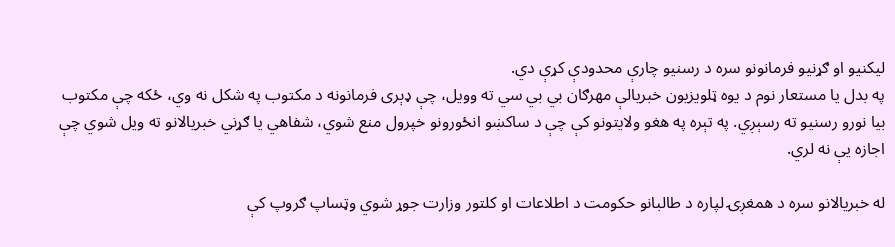لیکنیو او ګړنیو فرمانونو سره د رسنیو چارې محدودې کړې دي.
په بدل یا مستعار نوم د یوه ټلویزیون خبریالې مهرګان بي بي سي ته وویل، چې ډېری فرمانونه د مکتوب په شکل نه وي، ځکه چې مکتوب بیا نورو رسنیو ته رسېږي. په تېره په هغو ولایتونو کې چې د ساکښو انځورونو خپرول منع شوي، شفاهي یا ګړني خبریالانو ته ویل شوي چې اجازه یې نه لري.

له خبریالانو سره د همغږۍ لپاره د طالبانو حکومت د اطلاعات او کلتور وزارت جوړ شوي وټساپ ګروپ کې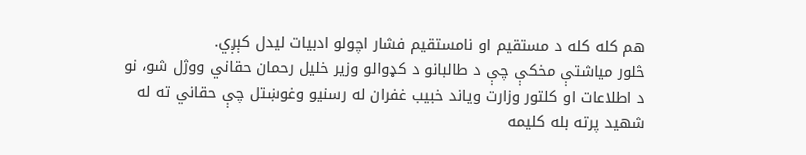هم کله کله د مستقیم او نامستقیم فشار اچولو ادبیات لیدل کېږي.
څلور میاشتې مخکې چې د طالبانو د کډوالو وزیر خلیل رحمان حقاني ووژل شو، نو د اطلاعات او کلتور وزارت ویاند خبیب غفران له رسنیو وغوښتل چې حقاني ته له شهید پرته بله کلیمه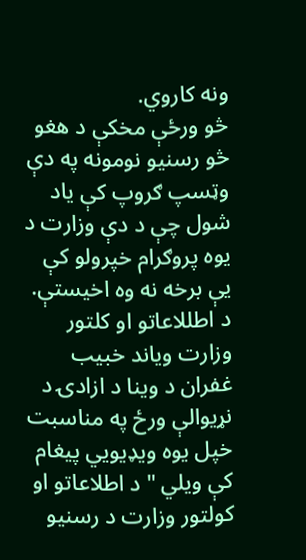ونه کاروي.
څو ورځې مخکې د هغو څو رسنیو نومونه په دې وټسپ ګروپ کې یاد شول چې د دې وزارت د یوه پروګرام خپرولو کې یې برخه نه وه اخیستې.
د اطللاعاتو او کلتور وزارت ویاند خبیب غفران د وینا د ازادۍ د نړیوالې ورځ په مناسبت خپل یوه ویډیويي پیغام کې ویلي " د اطلاعاتو او کولتور وزارت د رسنیو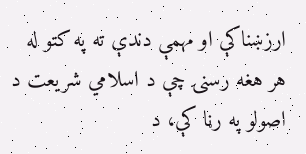ارزښناکې او مهمې دندې ته په کتو له هر هغه رسنۍ چې د اسلامي شریعت د اصولو په رڼا کې، د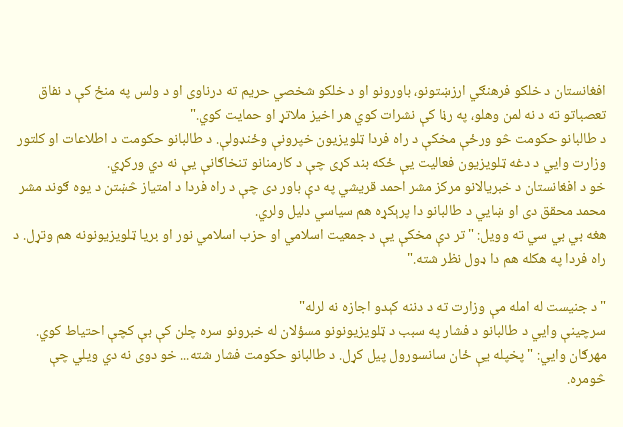افغانستان د خلکو فرهنګي ارزښتونو، باورونو او د خلکو شخصي حریم ته درناوی او د ولس په منځ کې د نفاق تعصباتو ته د نه لمن وهلو، په رڼا کې نشرات کوي هر اخیز ملاتړ او حمایت کوي."
د طالبانو حکومت څو ورځې مخکې د راه فردا ټلویزیون خپرونې وځنډولې. د طالبانو حکومت د اطلاعات او کلتور وزارت وایي د دغه ټلویزیون فعالیت یې ځکه بند کړی چې د کارمنانو تنخاګانې یې نه دي ورکړي.
خو د افغانستان د خبریالانو مرکز مشر احمد قریشي په دې باور دی چې د راه فردا د امتیاز څښتن د یوه ګوند مشر محمد محقق دی او ښايي د طالبانو دا پرېکړه هم سیاسي دلیل ولري.
هغه بي بي سي ته وویل: "تر دې مخکې یې د جمعیت اسلامي او حزب اسلامي نور او بریا ټلویزیونونه هم وتړل. د راه فردا په هکله هم دا ډول نظر شته."

"د جنیست له امله مې وزارت ته د دننه کېدو اجازه نه لرله"
سرچینې وايي د طالبانو د فشار په سبب د ټلویزیونونو مسؤلان له خبرونو سره چلن کې بې کچې احتیاط کوي.
مهرګان وايي: "پخپله یې ځان سانسورول پیل کړل. د طالبانو حکومت فشار شته... خو دوی نه دي ویلي چې څومره.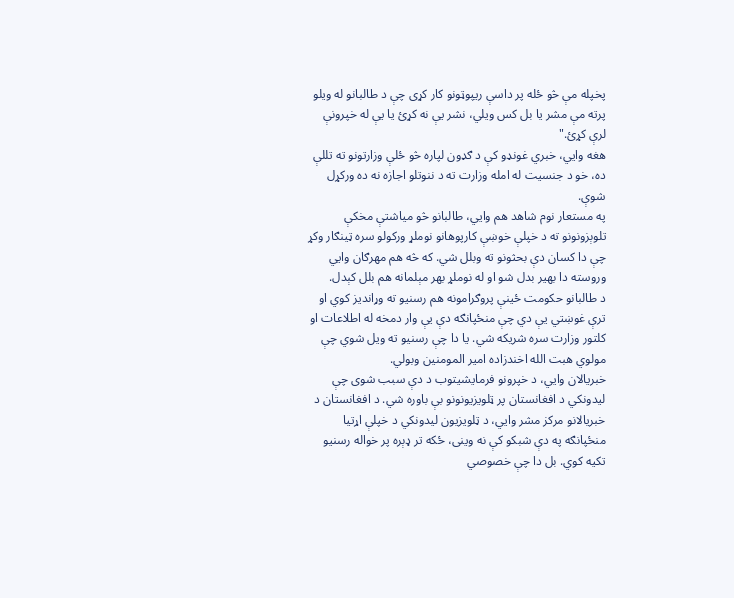پخپله مې څو ځله پر داسې ریپوټونو کار کړی چې د طالبانو له ویلو پرته مې مشر یا بل کس ویلي، نشر یې نه کړئ یا یې له خپرونې لرې کړئ."
هغه وايي، خبري غونډو کې د ګډون لپاره څو ځلې وزارتونو ته تللې ده، خو د جنسیت له امله وزارت ته د ننوتلو اجازه نه ده ورکړل شوې.
په مستعار نوم شاهد هم وايي، طالبانو څو میاشتې مخکې تلوېزونونو ته د خپلې خوښې کارپوهانو نوملړ ورکولو سره ټینګار وکړ چې دا کسان دې بحثونو ته وبلل شي. که څه هم مهرګان وايي وروسته دا بهیر بدل شو او له نوملړ بهر مېلمانه هم بلل کېدل.
د طالبانو حکومت ځینې پروګرامونه هم رسنیو ته وړاندیز کوي او ترې غوښتي یې دي چې منځپانګه دې یې وار دمخه له اطلاعات او کلتور وزارت سره شریکه شي. یا دا چې رسنیو ته ویل شوي چې مولوي هبت الله اخندزاده امیر المومنین وبولي.
خبریالان وايي، د خپرونو فرمایشيتوب د دې سبب شوی چې لیدونکي د افغانستان پر ټلویزیونونو بې باوره شي. د افغانستان د خبریالانو مرکز مشر وايي، د ټلویزیون لیدونکي د خپلې اړتیا منځپانګه په دې شبکو کې نه وینی، ځکه تر ډېره پر خواله رسنیو تکیه کوي. بل دا چې خصوصي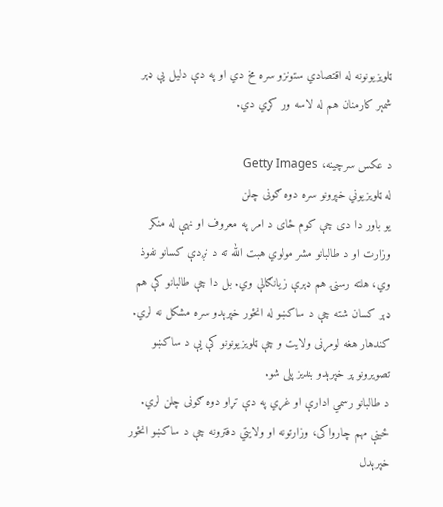ټلویزیونونه له اقتصادي ستونزو سره مخ دي او په دې دلیل یې ډېر شمېر کارمنان هم له لاسه ور کړي دي.

د عکس سرچینه، Getty Images
له ټلویزیوني خپرونو سره دوه ګونی چلن
یو باور دا دی چې کوم ځای د امر په معروف او نهې له منکر وزارت او د طالبانو مشر مولوي هبت الله ته د نږدې کسانو نفوذ وي، هلته رسنۍ هم ډېرې زیانګالې وي. بل دا چې طالبانو کې هم ډېر کسان شته چې د ساکښو له انځور خپرېدو سره مشکل نه لري.
کندهار هغه لومړنی ولایت و چې ټلویزیونونو کې یې د ساکښو تصویرونو پر خپرېدو بندیز پلی شو.
د طالبانو رسمي ادارې او غړي په دې تړاو دوه ګونی چلن لري. ځینې مهم چارواکی، وزارتونه او ولایتي دفترونه چې د ساکښو انځور خپرېدل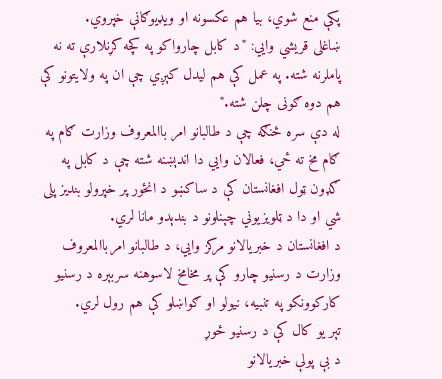پکې منع شوي، بیا هم عکسونه او ویډیوګانې خپروي.
ښاغلی قریشي وايي: "د کابل چارواکو په کچه کړنلارې ته نه پاملرنه شته. په عمل کې هم لیدل کېږي چې ان په ولایتونو کې هم دوه ګونی چلن شته."
له دې سره څنګه چې د طالبانو امر باالمعروف وزارت ګام په ګام مخ ته ځي، فعالان وايي دا اندېښنه شته چې د کابل په ګډون ټول افغانستان کې د ساکښو د انځور پر خپرولو بندیز پلی شي او دا د ټلویزیوني چېنلونو د بندېدو مانا لري.
د افغانستان د خبریالانو مرکز وايي، د طالبانو امرباالمعروف وزارت د رسنیو چارو کې پر مخامخ لاسوهنه سربېره د رسنیو کارکوونکو په تنبیه، نیولو او ګواښلو کې هم رول لري.
تېر یو کال کې د رسنیو ځوړ
د بې پولې خبریالانو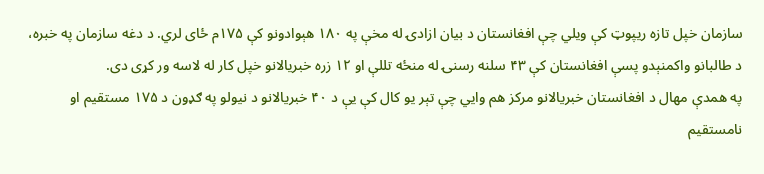سازمان خپل تازه ریپوټ کې ویلي چې افغانستان د بیان ازادۍ له مخې په ۱۸۰ هېوادونو کې ۱۷۵م ځای لري. د دغه سازمان په خبره، د طالبانو واکمنېدو پسې افغانستان کې ۴۳ سلنه رسنۍ له منځه تللې او ۱۲ زره خبریالانو خپل کار له لاسه ور کړی دی.
په همدې مهال د افغانستان خبریالانو مرکز هم وايي چې تېر یو کال کې یې د ۴۰ خبریالانو د نیولو په ګډون د ۱۷۵ مستقیم او نامستقیم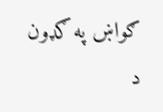ګواښ په ګډون د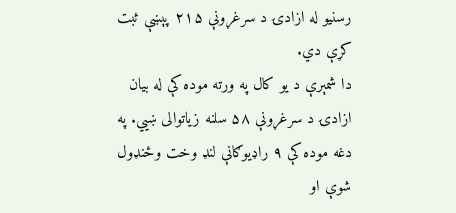رسنیو له ازادۍ د سرغړونې ۲۱۵ پېښې ثبت کړې دي.
دا شمېرې د یو کال په ورته موده کې له بیان ازادۍ د سرغړونې ۵۸ سلنه زیاتوالی ښيي. په دغه موده کې ۹ راډیوګانې لنډ وخت وځنډول شوې او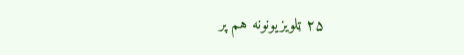۲۵ ټلویزیونونه هم پر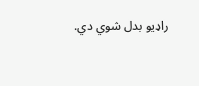راډیو بدل شوي دي.